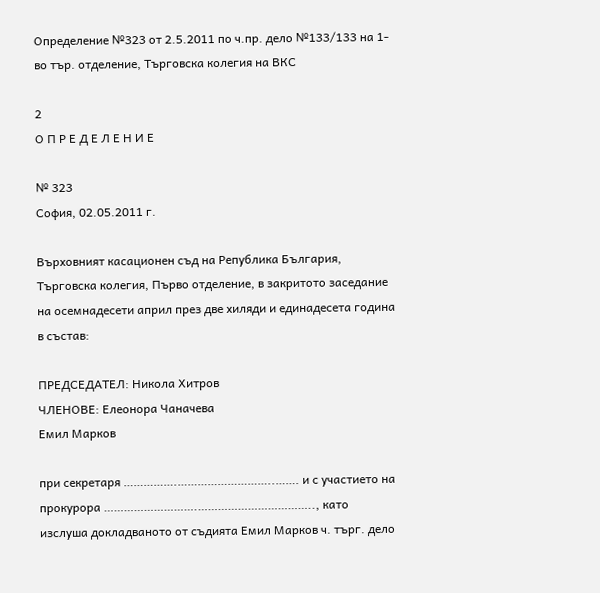Определение №323 от 2.5.2011 по ч.пр. дело №133/133 на 1-во тър. отделение, Търговска колегия на ВКС

2
О П Р Е Д Е Л Е Н И Е

№ 323
София, 02.05.2011 г.

Върховният касационен съд на Република България, Търговска колегия, Първо отделение, в закритото заседание на осемнадесети април през две хиляди и единадесета година в състав:

ПРЕДСЕДАТЕЛ: Никола Хитров
ЧЛЕНОВЕ: Елеонора Чаначева
Емил Марков

при секретаря …………….………………………..……. и с участието на прокурора ……………………….…………………………….., като изслуша докладваното от съдията Емил Марков ч. търг. дело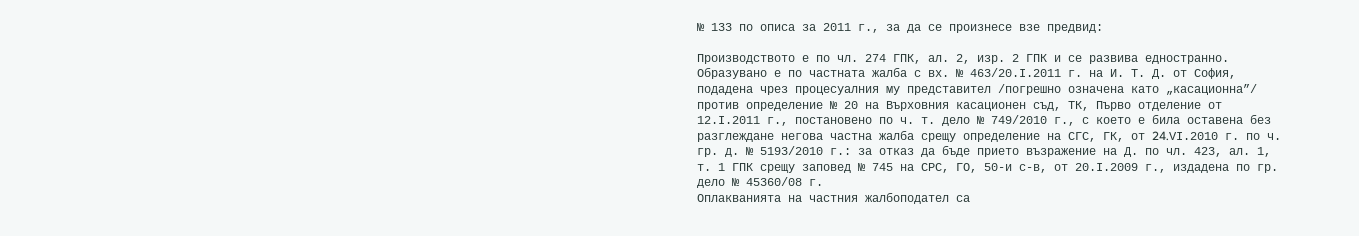№ 133 по описа за 2011 г., за да се произнесе взе предвид:

Производството е по чл. 274 ГПК, ал. 2, изр. 2 ГПК и се развива едностранно.
Образувано е по частната жалба с вх. № 463/20.І.2011 г. на И. Т. Д. от София, подадена чрез процесуалния му представител /погрешно означена като „касационна”/ против определение № 20 на Върховния касационен съд, ТК, Първо отделение от 12.І.2011 г., постановено по ч. т. дело № 749/2010 г., с което е била оставена без разглеждане негова частна жалба срещу определение на СГС, ГК, от 24.VІ.2010 г. по ч. гр. д. № 5193/2010 г.: за отказ да бъде прието възражение на Д. по чл. 423, ал. 1, т. 1 ГПК срещу заповед № 745 на СРС, ГО, 50-и с-в, от 20.І.2009 г., издадена по гр. дело № 45360/08 г.
Оплакванията на частния жалбоподател са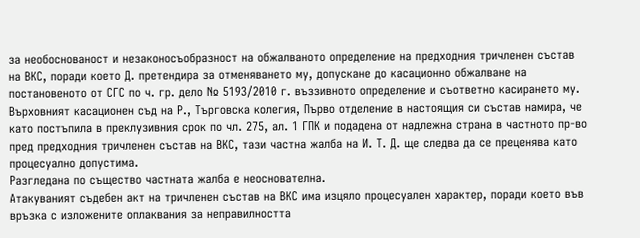за необоснованост и незаконосъобразност на обжалваното определение на предходния тричленен състав на ВКС, поради което Д. претендира за отменяването му, допускане до касационно обжалване на постановеното от СГС по ч. гр. дело № 5193/2010 г. въззивното определение и съответно касирането му.
Върховният касационен съд на Р., Търговска колегия, Първо отделение в настоящия си състав намира, че като постъпила в преклузивния срок по чл. 275, ал. 1 ГПК и подадена от надлежна страна в частното пр-во пред предходния тричленен състав на ВКС, тази частна жалба на И. Т. Д. ще следва да се преценява като процесуално допустима.
Разгледана по същество частната жалба е неоснователна.
Атакуваният съдебен акт на тричленен състав на ВКС има изцяло процесуален характер, поради което във връзка с изложените оплаквания за неправилността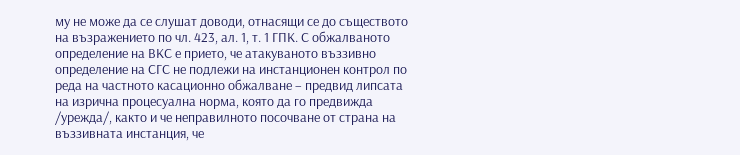му не може да се слушат доводи, отнасящи се до съществото на възражението по чл. 423, ал. 1, т. 1 ГПК. С обжалваното определение на ВКС е прието, че атакуваното въззивно определение на СГС не подлежи на инстанционен контрол по реда на частното касационно обжалване – предвид липсата на изрична процесуална норма, която да го предвижда /урежда/, както и че неправилното посочване от страна на въззивната инстанция, че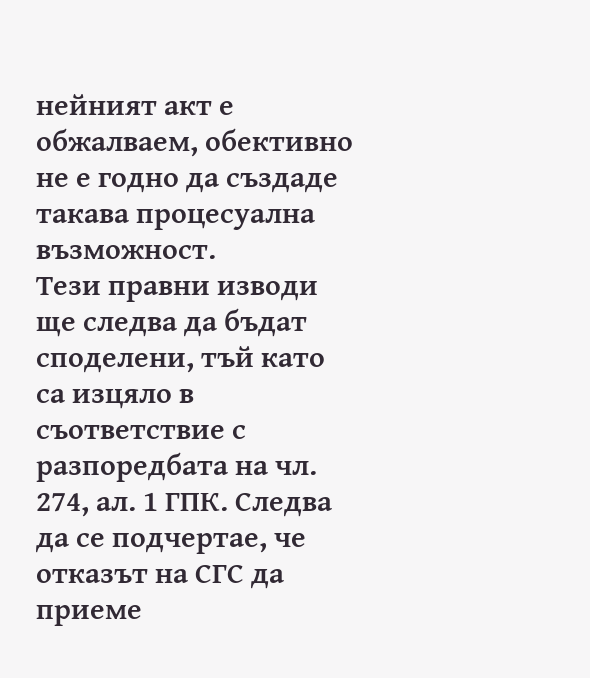нейният акт е обжалваем, обективно не е годно да създаде такава процесуална възможност.
Тези правни изводи ще следва да бъдат споделени, тъй като са изцяло в съответствие с разпоредбата на чл. 274, ал. 1 ГПК. Следва да се подчертае, че отказът на СГС да приеме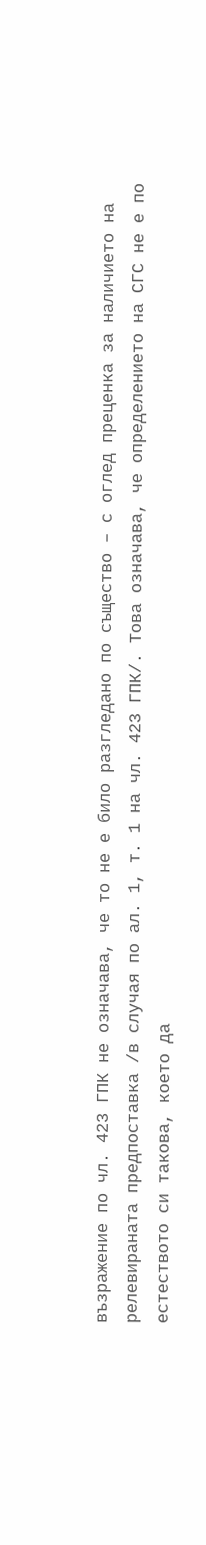възражение по чл. 423 ГПК не означава, че то не е било разгледано по същество – с оглед преценка за наличието на релевираната предпоставка /в случая по ал. 1, т. 1 на чл. 423 ГПК/. Това означава, че определението на СГС не е по естеството си такова, което да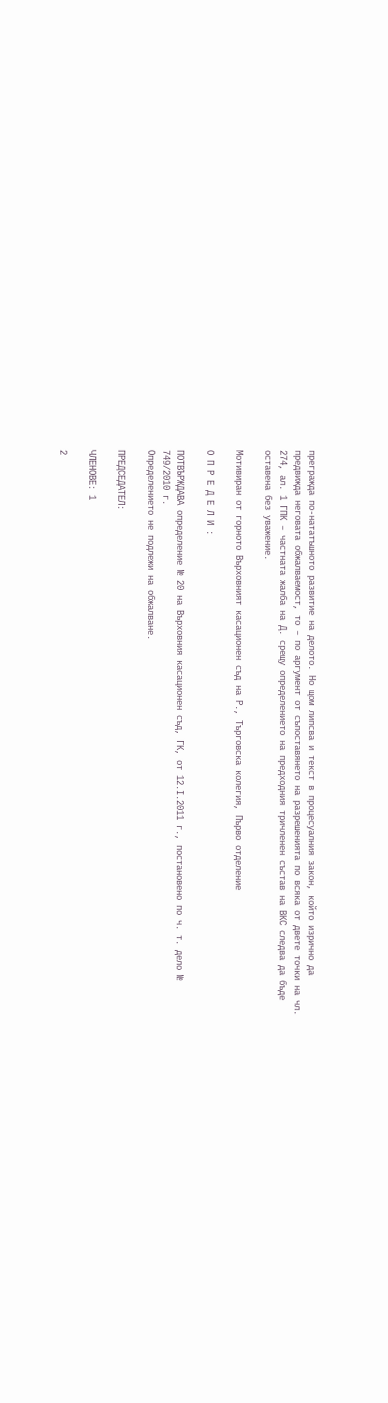прегражда по-нататъшното развитие на делото. Но щом липсва и текст в процесуалния закон, който изрично да предвижда неговата обжалваемост, то – по аргумент от съпоставянето на разрешенията по всяка от двете точки на чл. 274, ал. 1 ГПК – частната жалба на Д. срещу определението на предходния тричленен състав на ВКС следва да бъде оставена без уважение.

Мотивиран от горното Върховният касационен съд на Р., Търговска колегия, Първо отделение

О П Р Е Д Е Л И :

ПОТВЪРЖДАВА определение № 20 на Върховния касационен съд, ГК, от 12.І.2011 г., постановено по ч. т. дело № 749/2010 г.
Определението не подлежи на обжалване.

ПРЕДСЕДАТЕЛ:

ЧЛЕНОВЕ: 1

2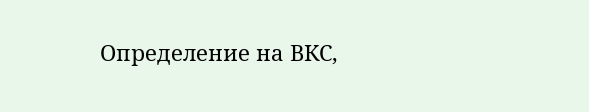Определение на ВКС,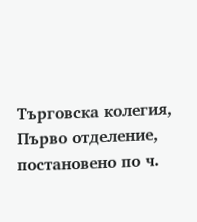Търговска колегия, Първо отделение, постановено по ч.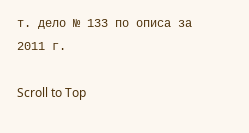т. дело № 133 по описа за 2011 г.

Scroll to Top